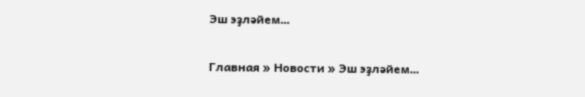Эш эҙләйем…

Главная » Новости » Эш эҙләйем…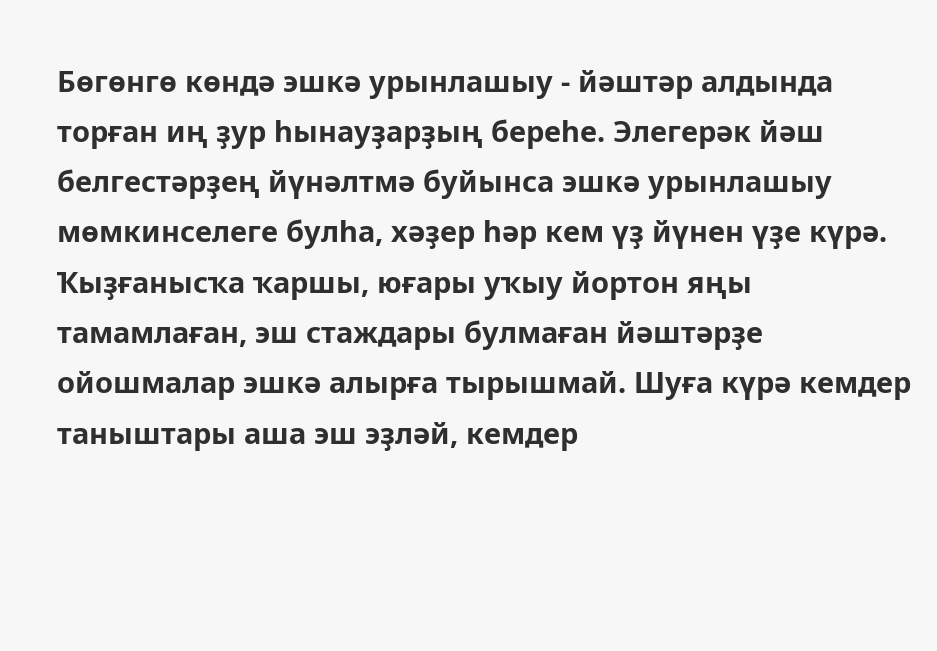Бөгөнгө көндә эшкә урынлашыу - йәштәр алдында торған иң ҙур һынауҙарҙың береһе. Элегерәк йәш белгестәрҙең йүнәлтмә буйынса эшкә урынлашыу мөмкинселеге булһа, хәҙер һәр кем үҙ йүнен үҙе күрә. Ҡыҙғанысҡа ҡаршы, юғары уҡыу йортон яңы тамамлаған, эш стаждары булмаған йәштәрҙе ойошмалар эшкә алырға тырышмай. Шуға күрә кемдер таныштары аша эш эҙләй, кемдер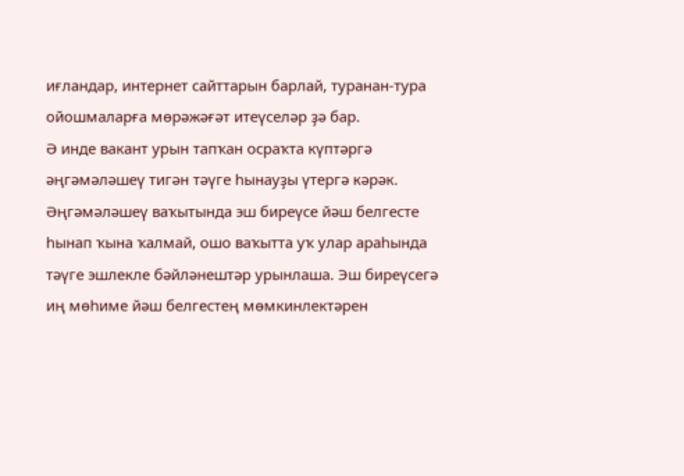иғландар, интернет сайттарын барлай, туранан-тура ойошмаларға мөрәжәғәт итеүселәр ҙә бар.
Ә инде вакант урын тапҡан осраҡта күптәргә әңгәмәләшеү тигән тәүге һынауҙы үтергә кәрәк. Әңгәмәләшеү ваҡытында эш биреүсе йәш белгесте һынап ҡына ҡалмай, ошо ваҡытта уҡ улар араһында тәүге эшлекле бәйләнештәр урынлаша. Эш биреүсегә иң мөһиме йәш белгестең мөмкинлектәрен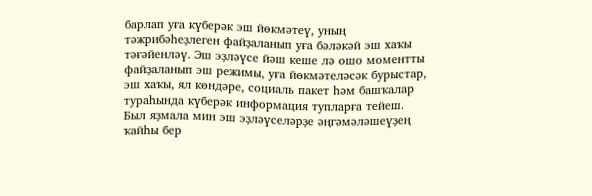барлап уға күберәк эш йөкмәтеү, уның тәжрибәһеҙлеген файҙаланып уға бәләкәй эш хаҡы тәғәйенләү. Эш эҙләүсе йәш кеше лә ошо моментты файҙаланып эш режимы, уға йөкмәтеләсәк бурыстар, эш хаҡы, ял көндәре, социаль пакет һәм башҡалар тураһында күберәк информация тупларға тейеш.
Был яҙмала мин эш эҙләүселәрҙе әңгәмәләшеүҙең ҡайһы бер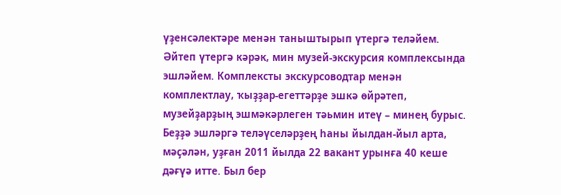үҙенсәлектәре менән таныштырып үтергә теләйем. Әйтеп үтергә кәрәк, мин музей-экскурсия комплексында эшләйем. Комплексты экскурсоводтар менән комплектлау, ҡыҙҙар-егеттәрҙе эшкә өйрәтеп, музейҙарҙың эшмәкәрлеген тәьмин итеү – минең бурыс. Беҙҙә эшләргә теләүселәрҙең һаны йылдан-йыл арта, мәҫәлән, уҙған 2011 йылда 22 вакант урынға 40 кеше дәғүә итте. Был бер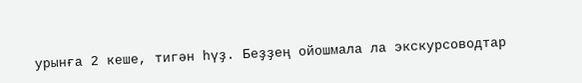урынға 2 кеше, тигән һүҙ. Беҙҙең ойошмала ла экскурсоводтар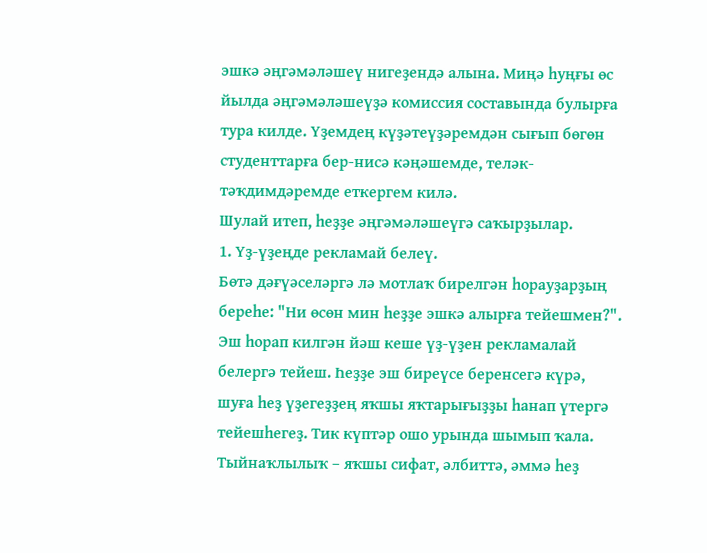эшкә әңгәмәләшеү нигеҙендә алына. Миңә һуңғы өс йылда әңгәмәләшеүҙә комиссия составында булырға тура килде. Үҙемдең күҙәтеүҙәремдән сығып бөгөн студенттарға бер-нисә кәңәшемде, теләк-тәҡдимдәремде еткергем килә.
Шулай итеп, һеҙҙе әңгәмәләшеүгә саҡырҙылар.
1. Үҙ-үҙеңде рекламай белеү.
Бөтә дәғүәселәргә лә мотлаҡ бирелгән һорауҙарҙың береһе: "Ни өсөн мин һеҙҙе эшкә алырға тейешмен?". Эш һорап килгән йәш кеше үҙ-үҙен рекламалай белергә тейеш. Һеҙҙе эш биреүсе беренсегә күрә, шуға һеҙ үҙегеҙҙең яҡшы яҡтарығыҙҙы һанап үтергә тейешһегеҙ. Тик күптәр ошо урында шымып ҡала. Тыйнаҡлылыҡ – яҡшы сифат, әлбиттә, әммә һеҙ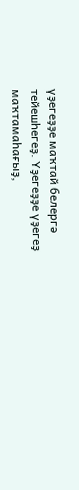үҙегеҙҙе маҡтай белергә тейешһегеҙ. Үҙегеҙҙе үҙегеҙ маҡтамаһағыҙ,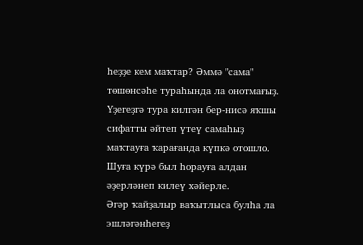һеҙҙе кем маҡтар? Әммә "сама" төшөнсәһе тураһында ла онотмағыҙ. Үҙегеҙгә тура килгән бер-нисә яҡшы сифатты әйтеп үтеү самаһыҙ маҡтауға ҡарағанда күпкә отошло. Шуға күрә был һорауға алдан әҙерләнеп килеү хәйерле.
Әгәр ҡайҙалыр ваҡытлыса булһа ла эшләгәнһегеҙ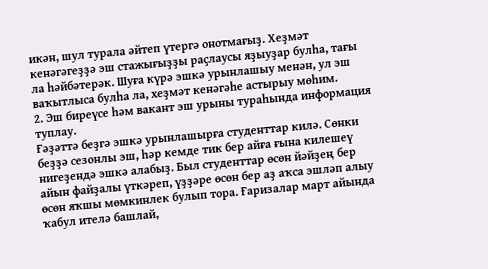икән, шул турала әйтеп үтергә онотмағыҙ. Хеҙмәт кенәгәгеҙҙә эш стажығыҙҙы раҫлаусы яҙыуҙар булһа, тағы ла һәйбәтерәк. Шуға күрә эшкә урынлашыу менән, ул эш ваҡытлыса булһа ла, хеҙмәт кенәгәһе астырыу мөһим.
2. Эш биреүсе һәм вакант эш урыны тураһында информация туплау.
Ғәҙәттә беҙгә эшкә урынлашырға студенттар килә. Сөнки беҙҙә сезонлы эш, һәр кемде тик бер айға ғына килешеү нигеҙендә эшкә алабыҙ. Был студенттар өсөн йәйҙең бер айын файҙалы үткәреп, үҙҙәре өсөн бер аҙ аҡса эшләп алыу өсөн яҡшы мөмкинлек булып тора. Ғаризалар март айында ҡабул ителә башлай,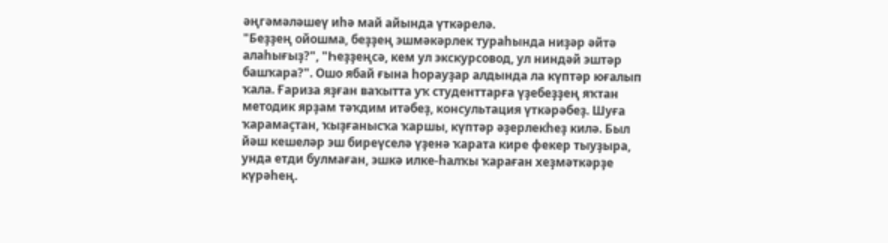әңгәмәләшеү иһә май айында үткәрелә.
"Беҙҙең ойошма, беҙҙең эшмәкәрлек тураһында ниҙәр әйтә алаһығыҙ?", "Һеҙҙеңсә, кем ул экскурсовод, ул ниндәй эштәр башҡара?". Ошо ябай ғына һорауҙар алдында ла күптәр юғалып ҡала. Ғариза яҙған ваҡытта уҡ студенттарға үҙебеҙҙең яҡтан методик ярҙам тәҡдим итәбеҙ, консультация үткәрәбеҙ. Шуға ҡарамаҫтан, ҡыҙғанысҡа ҡаршы, күптәр әҙерлекһеҙ килә. Был йәш кешеләр эш биреүселә үҙенә ҡарата кире фекер тыуҙыра, унда етди булмаған, эшкә илке-һалҡы ҡараған хеҙмәткәрҙе күрәһең.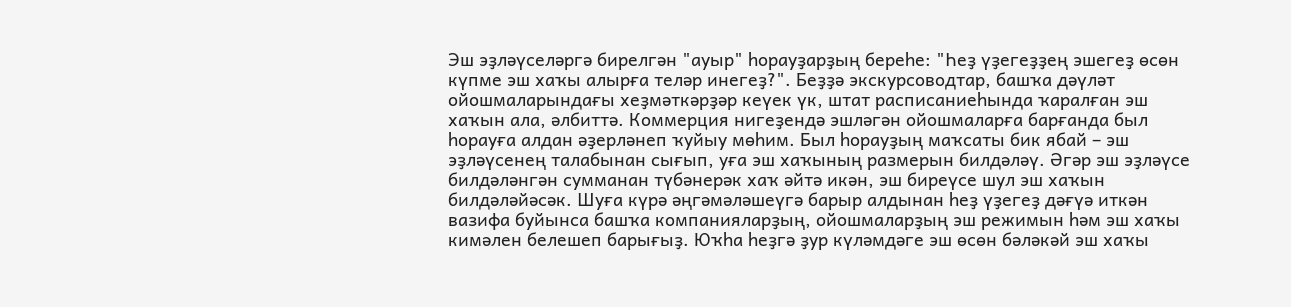Эш эҙләүселәргә бирелгән "ауыр" һорауҙарҙың береһе: "Һеҙ үҙегеҙҙең эшегеҙ өсөн күпме эш хаҡы алырға теләр инегеҙ?". Беҙҙә экскурсоводтар, башҡа дәүләт ойошмаларындағы хеҙмәткәрҙәр кеүек үк, штат расписаниеһында ҡаралған эш хаҡын ала, әлбиттә. Коммерция нигеҙендә эшләгән ойошмаларға барғанда был һорауға алдан әҙерләнеп ҡуйыу мөһим. Был һорауҙың маҡсаты бик ябай – эш эҙләүсенең талабынан сығып, уға эш хаҡының размерын билдәләү. Әгәр эш эҙләүсе билдәләнгән сумманан түбәнерәк хаҡ әйтә икән, эш биреүсе шул эш хаҡын билдәләйәсәк. Шуға күрә әңгәмәләшеүгә барыр алдынан һеҙ үҙегеҙ дәғүә иткән вазифа буйынса башҡа компанияларҙың, ойошмаларҙың эш режимын һәм эш хаҡы кимәлен белешеп барығыҙ. Юҡһа һеҙгә ҙур күләмдәге эш өсөн бәләкәй эш хаҡы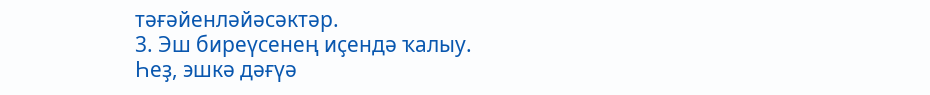тәғәйенләйәсәктәр.
3. Эш биреүсенең иҫендә ҡалыу.
Һеҙ, эшкә дәғүә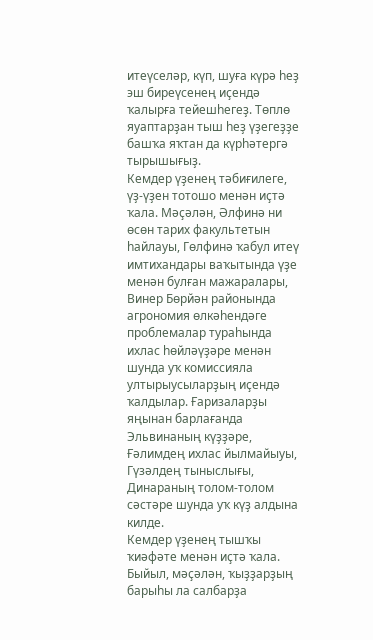итеүселәр, күп, шуға күрә һеҙ эш биреүсенең иҫендә ҡалырға тейешһегеҙ. Төплө яуаптарҙан тыш һеҙ үҙегеҙҙе башҡа яҡтан да күрһәтергә тырышығыҙ.
Кемдер үҙенең тәбиғилеге, үҙ-үҙен тотошо менән иҫтә ҡала. Мәҫәлән, Әлфинә ни өсөн тарих факультетын һайлауы, Гөлфинә ҡабул итеү имтихандары ваҡытында үҙе менән булған мажаралары, Винер Бөрйән районында агрономия өлкәһендәге проблемалар тураһында ихлас һөйләүҙәре менән шунда уҡ комиссияла ултырыусыларҙың иҫендә ҡалдылар. Ғаризаларҙы яңынан барлағанда Эльвинаның күҙҙәре, Ғәлимдең ихлас йылмайыуы, Гүзәлдең тыныслығы, Динараның толом-толом сәстәре шунда уҡ күҙ алдына килде.
Кемдер үҙенең тышҡы ҡиәфәте менән иҫтә ҡала. Быйыл, мәҫәлән, ҡыҙҙарҙың барыһы ла салбарҙа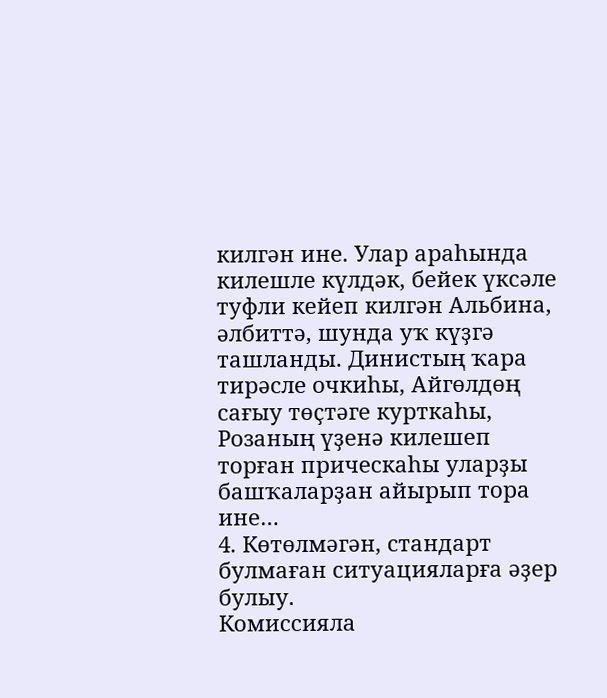килгән ине. Улар араһында килешле күлдәк, бейек үксәле туфли кейеп килгән Альбина, әлбиттә, шунда уҡ күҙгә ташланды. Динистың ҡара тирәсле очкиһы, Айгөлдөң сағыу төҫтәге курткаһы, Розаның үҙенә килешеп торған прическаһы уларҙы башҡаларҙан айырып тора ине…
4. Көтөлмәгән, стандарт булмаған ситуацияларға әҙер булыу.
Комиссияла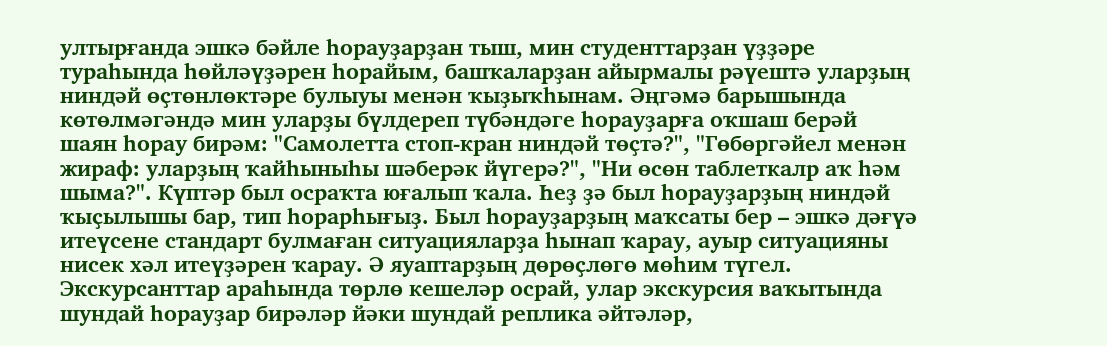ултырғанда эшкә бәйле һорауҙарҙан тыш, мин студенттарҙан үҙҙәре тураһында һөйләүҙәрен һорайым, башҡаларҙан айырмалы рәүештә уларҙың ниндәй өҫтөнлөктәре булыуы менән ҡыҙыҡһынам. Әңгәмә барышында көтөлмәгәндә мин уларҙы бүлдереп түбәндәге һорауҙарға оҡшаш берәй шаян һорау бирәм: "Самолетта стоп-кран ниндәй төҫтә?", "Гөбөргәйел менән жираф: уларҙың ҡайһыныһы шәберәк йүгерә?", "Ни өсөн таблеткалр аҡ һәм шыма?". Күптәр был осраҡта юғалып ҡала. Һеҙ ҙә был һорауҙарҙың ниндәй ҡыҫылышы бар, тип һорарһығыҙ. Был һорауҙарҙың маҡсаты бер – эшкә дәғүә итеүсене стандарт булмаған ситуацияларҙа һынап ҡарау, ауыр ситуацияны нисек хәл итеүҙәрен ҡарау. Ә яуаптарҙың дөрөҫлөгө мөһим түгел. Экскурсанттар араһында төрлө кешеләр осрай, улар экскурсия ваҡытында шундай һорауҙар бирәләр йәки шундай реплика әйтәләр,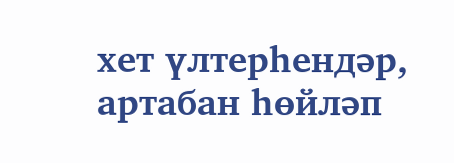хет үлтерһендәр, артабан һөйләп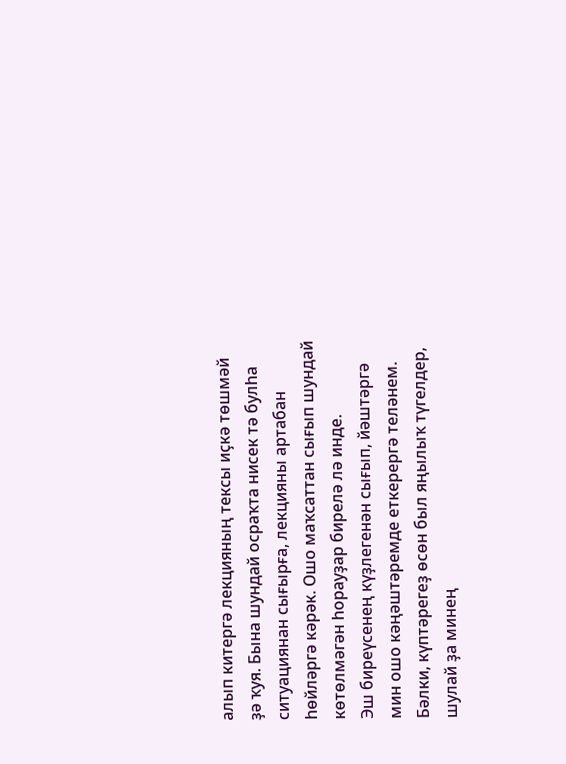алып китергә лекцияның тексы иҫкә төшмәй ҙә ҡуя. Бына шундай осраҡта нисек тә булһа ситуациянан сығырға, лекцияны артабан һөйләргә кәрәк. Ошо маҡсаттан сығып шундай көтөлмәгән һорауҙар бирелә лә инде.
Эш биреүсенең күҙлегенән сығып, йәштәргә мин ошо кәңәштәремде еткерергә теләнем. Бәлки, күптәрегеҙ өсөн был яңылыҡ түгелдер, шулай ҙа минең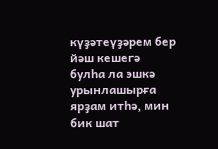күҙәтеүҙәрем бер йәш кешегә булһа ла эшкә урынлашырға ярҙам итһә, мин бик шат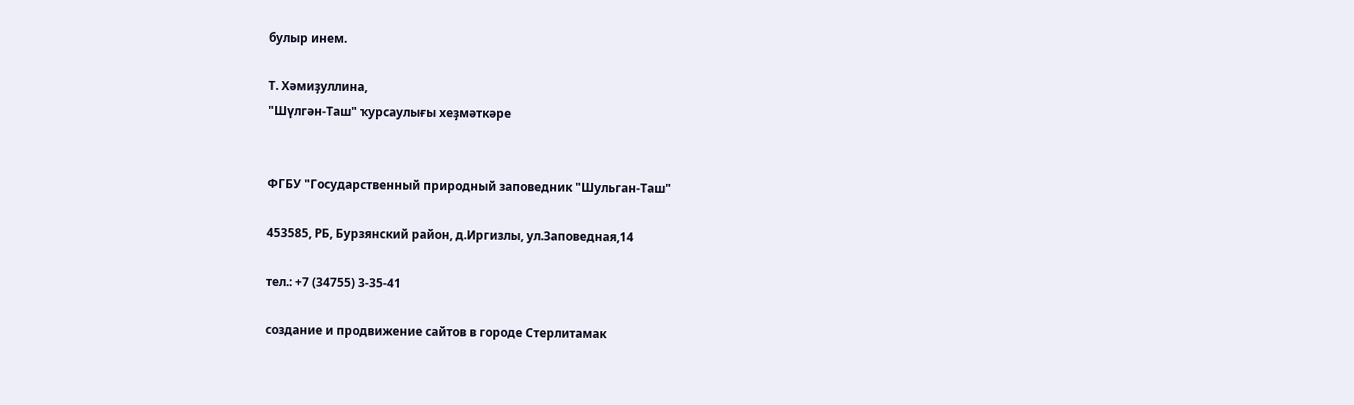булыр инем.

Т. Хәмиҙуллина,
"Шүлгән-Таш" ҡурсаулығы хеҙмәткәре


ФГБУ "Государственный природный заповедник "Шульган-Таш"

453585, РБ, Бурзянский район, д.Иргизлы, ул.Заповедная,14

тел.: +7 (34755) 3-35-41

создание и продвижение сайтов в городе Стерлитамак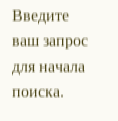Введите ваш запрос для начала поиска.